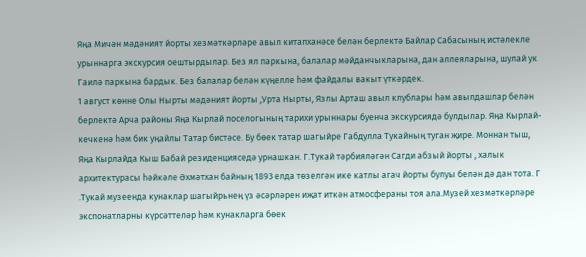Яңа Мичән мәдәният йорты хезмәткәрләре авыл китапханәсе белән берлектә Байлар Сабасының истәлекле урыннарга экскурсия оештырдылар. Без ял паркына, балалар мәйданчыкларына, дан аллеяларына, шулай ук Гаилә паркына бардык. Без балалар белән күңелле һәм файдалы вакыт үткәрдек.
1 август көнне Олы Нырты мәдәният йорты ,Урта Нырты, Язлы Арташ авыл клублары һәм авылдашлар белән берлектә Арча районы Яңа Кырлай поселогының тарихи урыннары буенча экскурсиядә булдылар. Яңа Кырлай-кечкенә һәм бик уңайлы Татар бистәсе. Бу бөек татар шагыйре Габдулла Тукайның туган җире. Моннан тыш, Яңа Кырлайда Кыш Бабай резиденцияседә урнашкан. Г.Тукай тәрбияләгән Сагди абзый йорты , халык архитектурасы һәйкәле Әхмәтхан байның 1893 елда төзелгән ике катлы агач йорты булуы белән дә дан тота. Г .Тукай музеенда кунаклар шагыйрьнең үз әсәрләрен иҗат иткән атмосфераны тоя ала.Музей хезмәткәрләре экспонатларны күрсәттеләр һәм кунакларга бөек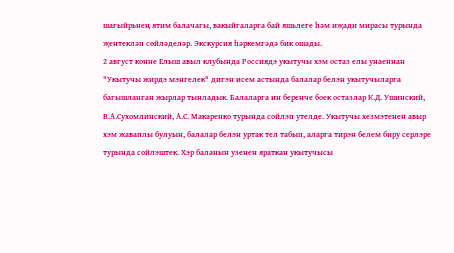шагыйрьнең ятим балачагы, вакыйгаларга бай яшьлеге һәм иҗади мирасы турында җентекләп сөйләделәр. Экскурсия һәркемгәдә бик ошады.
2 август конне Елыш авыл клубында Россиядэ укытучы хэм остаз елы унаеннан "Укытучы жирдэ мэнгелек" дигэн исем астында балалар белэн укытучыларга багышланган жырлар тынладык. Балаларга ин беренче боек остазлар К.Д. Ушинский, В.А.Сухомлинский, А.С. Макаренко турында сойлэп утелде. Укытучы хезмэтенен авыр хэм жаваплы булуын, балалар белэн уртак тел табып, аларга тирэн белем биру серлэре турында сойлэштек. Хэр баланын узенен яраткан укытучысы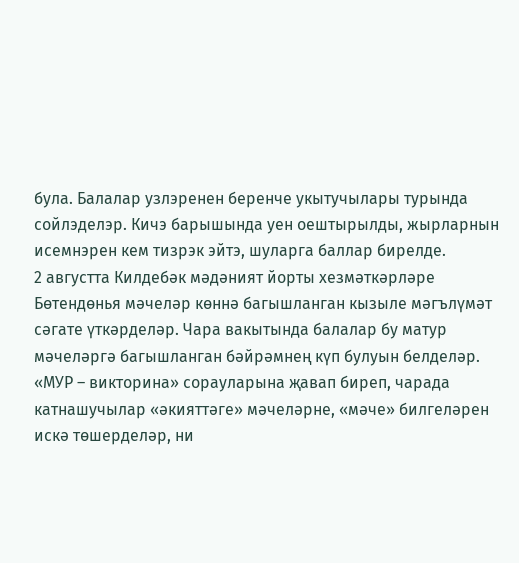була. Балалар узлэренен беренче укытучылары турында сойлэделэр. Кичэ барышында уен оештырылды, жырларнын исемнэрен кем тизрэк эйтэ, шуларга баллар бирелде.
2 августта Килдебәк мәдәният йорты хезмәткәрләре Бөтендөнья мәчеләр көннә багышланган кызыле мәгълүмәт сәгате үткәрделәр. Чара вакытында балалар бу матур мәчеләргә багышланган бәйрәмнең күп булуын белделәр. «МУР – викторина» сорауларына җавап биреп, чарада катнашучылар «әкияттәге» мәчеләрне, «мәче» билгеләрен искә төшерделәр, ни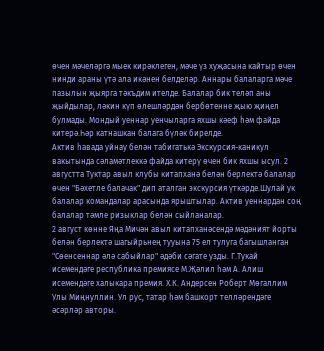өчен мәчеләргә мыек кирәклеген, мәче үз хуҗасына кайтыр өчен нинди араны үтә ала икәнен белделәр. Аннары балаларга мәче пазылын җыярга тәкъдим ителде. Балалар бик теләп аны җыйдылар, ләкин күп өлешләрдән бербөтенне җыю җиңел булмады. Мондый уеннар уенчыларга яхшы кәеф һәм файда китерә.Һәр катнашкан балага бүләк бирелде.
Актив һавада уйнау белән табигатькә Экскурсия-каникул вакытында сәламәтлеккә файда китерү өчен бик яхшы ысул. 2 августта Туктар авыл клубы китапханә белән берлектә балалар өчен "Бәхетле балачак" дип аталган экскурсия үткәрде.Шулай ук балалар командалар арасында ярыштылар. Актив уеннардан соң балалар тәмле ризыклар белән сыйланалар.
2 август көнне Яңа Мичән авыл китапханәсендә мәдәният йорты белән берлектә шагыйрьнең тууына 75 ел тулуга багышланган "Сөенсеннар әлә сабыйлар" әдәби сәгате узды. Г.Тукай исемендәге республика премиясе М.Җәлил һәм А. Алиш исемендәге халыкара премия. Х.К. Андерсен Роберт Мөгаллим Улы Миңнуллин. Ул рус, татар һәм башкорт телләрендәге әсәрләр авторы.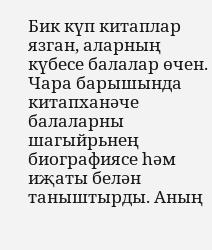Бик күп китаплар язган, аларның күбесе балалар өчен. Чара барышында китапханәче балаларны шагыйрьнең биографиясе һәм иҗаты белән таныштырды. Аның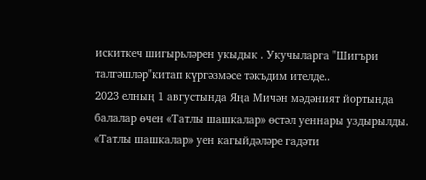искиткеч шигырьләрен укыдык . Укучыларга "Шигъри талгәшләр"китап күргәзмәсе тәкъдим ителде..
2023 елның 1 августында Яңа Мичән мәдәният йортында балалар өчен «Татлы шашкалар» өстәл уеннары уздырылды. «Татлы шашкалар» уен кагыйдәләре гадәти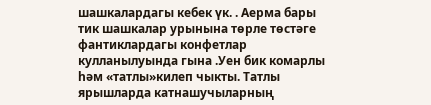шашкалардагы кебек үк. . Аерма бары тик шашкалар урынына төрле төстәге фантиклардагы конфетлар кулланылуында гына .Уен бик комарлы һәм «татлы»килеп чыкты. Татлы ярышларда катнашучыларның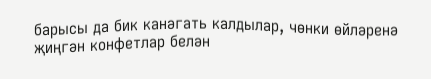барысы да бик канәгать калдылар, чөнки өйләренә җиңгән конфетлар белән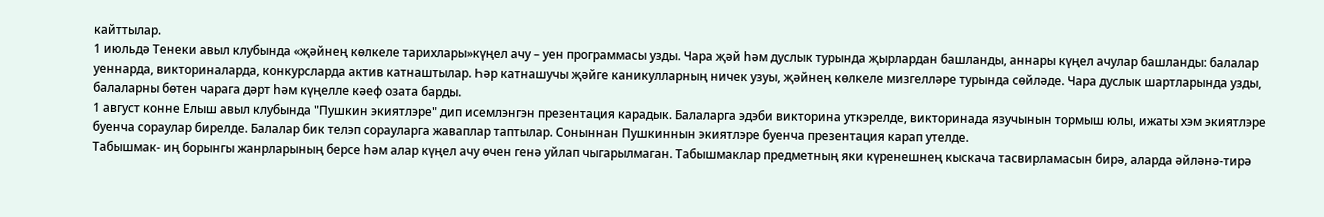кайттылар.
1 июльдә Тенеки авыл клубында «җәйнең көлкеле тарихлары»күңел ачу – уен программасы узды. Чара җәй һәм дуслык турында җырлардан башланды, аннары күңел ачулар башланды: балалар уеннарда, викториналарда, конкурсларда актив катнаштылар. Һәр катнашучы җәйге каникулларның ничек узуы, җәйнең көлкеле мизгелләре турында сөйләде. Чара дуслык шартларында узды, балаларны бөтен чарага дәрт һәм күңелле кәеф озата барды.
1 август конне Елыш авыл клубында "Пушкин экиятлэре" дип исемлэнгэн презентация карадык. Балаларга эдэби викторина уткэрелде, викторинада язучынын тормыш юлы, ижаты хэм экиятлэре буенча сораулар бирелде. Балалар бик телэп сорауларга жаваплар таптылар. Соныннан Пушкиннын экиятлэре буенча презентация карап утелде.
Табышмак- иң борынгы жанрларының берсе һәм алар күңел ачу өчен генә уйлап чыгарылмаган. Табышмаклар предметның яки күренешнең кыскача тасвирламасын бирә, аларда әйләнә-тирә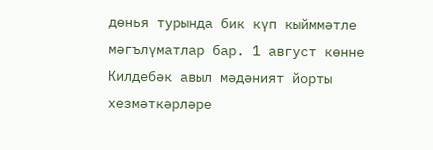дөнья турында бик күп кыйммәтле мәгълүматлар бар. 1 август көнне Килдебәк авыл мәдәният йорты хезмәткәрләре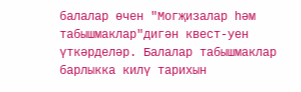балалар өчен "Могҗизалар һәм табышмаклар"дигән квест-уен үткәрделәр. Балалар табышмаклар барлыкка килү тарихын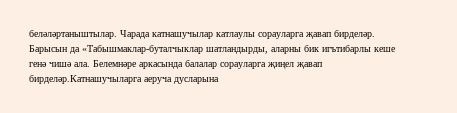беләләртаныштылар. Чарада катнашучылар катлаулы сорауларга җавап бирделәр. Барысын да «Табышмаклар-буталчыклар шатландырды, аларны бик игътибарлы кеше генә чишә ала. Белемнәре аркасында балалар сорауларга җиңел җавап бирделәр.Катнашучыларга аеруча дусларына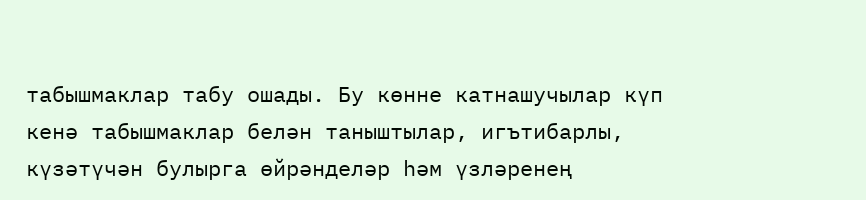табышмаклар табу ошады. Бу көнне катнашучылар күп кенә табышмаклар белән таныштылар, игътибарлы, күзәтүчән булырга өйрәнделәр һәм үзләренең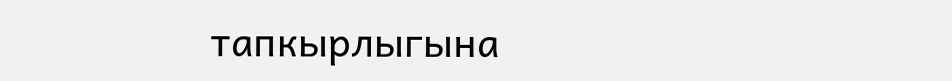тапкырлыгына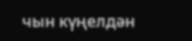чын күңелдән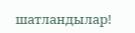шатландылар!